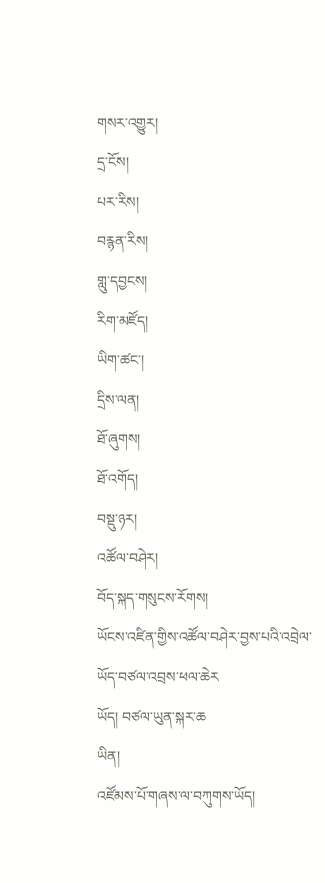གསར་འགྱུར།
དྲ་ངོས།
པར་རིས།
བརྙན་རིས།
གླུ་དབྱངས།
རིག་མཛོད།
ཡིག་ཚང་།
དྲིས་ལན།
ཐོ་ཞུགས།
ཐོ་འགོད།
བསྡུ་ཉར།
འཚོལ་བཤེར།
བོད་སྐད་གསུངས་རོགས།
ཡོངས་འཛིན་གྱིས་འཚོལ་བཤེར་བྱས་པའི་འབྲེལ་ཡོད་བཙལ་འབྲས་ཕལ་ཆེར
ཡོད། བཙལ་ཡུན་སྐར་ཆ
ཡིན།
འཛོམས་པོ་གཞས་ལ་བཀུགས་ཡོད།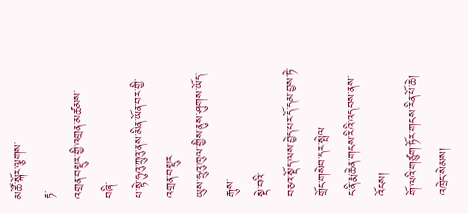མཚོ་སྐོར་ལྕགས་
རྟ་
འགྲན་བསྡུར་གྱི་འགྲན་མཚམས་
བཞི་
པ་སྟེ་ཧུའུ་ཀྲུའུ་ནས་མིན་ཡོན་བར་གྱི་འགྲན་བསྡུར
ཡུས་ཧྲུའུ་ཁུལ་གྱིས་ནུས་ཤུགས་ཡོད་རྒུས་
སྡེ་བའི་
བཅའ་སྡོད་ལས་བྱེད་པར་དོ་དམ་བྱས་ཏེ་གྲོང་གསེབ་དར་སྤེལ
ང་ནི་རྨ་ཆེན་གངས་རིའི་འདབས་ནས་འོངས།
གོ་ལའི་གཙུག་ཏོར་གངས་རིན་པོ་ཆེ།
འཁྲེང་སེམས།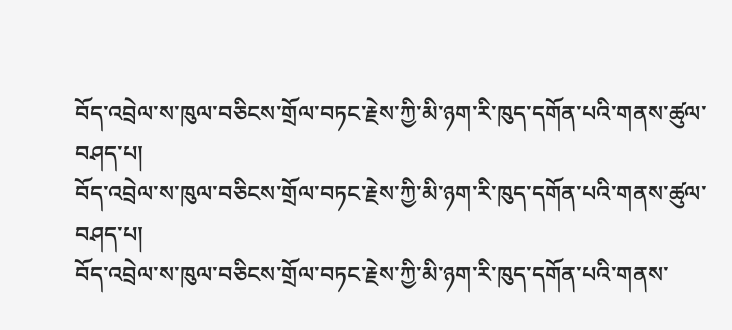བོད་འབྲེལ་ས་ཁུལ་བཅིངས་གྲོལ་བཏང་རྗེས་ཀྱི་མི་ཉག་རི་ཁུད་དགོན་པའི་གནས་ཚུལ་བཤད་པ།
བོད་འབྲེལ་ས་ཁུལ་བཅིངས་གྲོལ་བཏང་རྗེས་ཀྱི་མི་ཉག་རི་ཁུད་དགོན་པའི་གནས་ཚུལ་བཤད་པ།
བོད་འབྲེལ་ས་ཁུལ་བཅིངས་གྲོལ་བཏང་རྗེས་ཀྱི་མི་ཉག་རི་ཁུད་དགོན་པའི་གནས་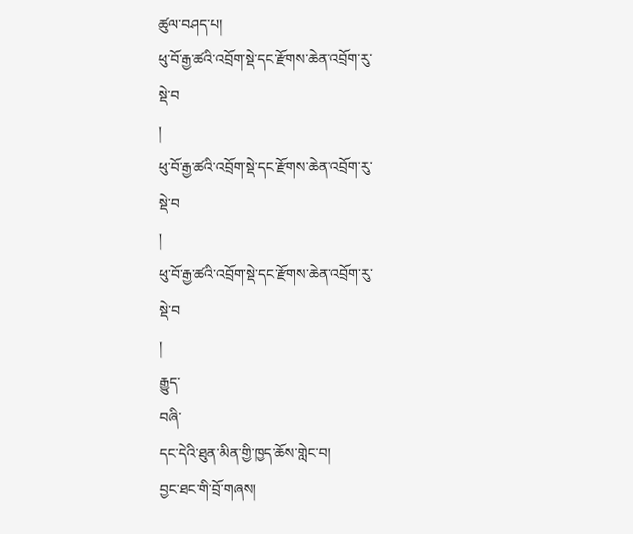ཚུལ་བཤད་པ།
ཕུ་བོ་རྒྱ་ཚའི་འབྲོག་སྡེ་དང་རྫོགས་ཆེན་འབྲོག་རུ་
སྡེ་བ
།
ཕུ་བོ་རྒྱ་ཚའི་འབྲོག་སྡེ་དང་རྫོགས་ཆེན་འབྲོག་རུ་
སྡེ་བ
།
ཕུ་བོ་རྒྱ་ཚའི་འབྲོག་སྡེ་དང་རྫོགས་ཆེན་འབྲོག་རུ་
སྡེ་བ
།
རྒྱུད་
བཞི་
དང་དེའི་ཐུན་མིན་གྱི་ཁྱད་ཆོས་གླེང་བ།
བྱང་ཐང་གི་བྲོ་གཞས།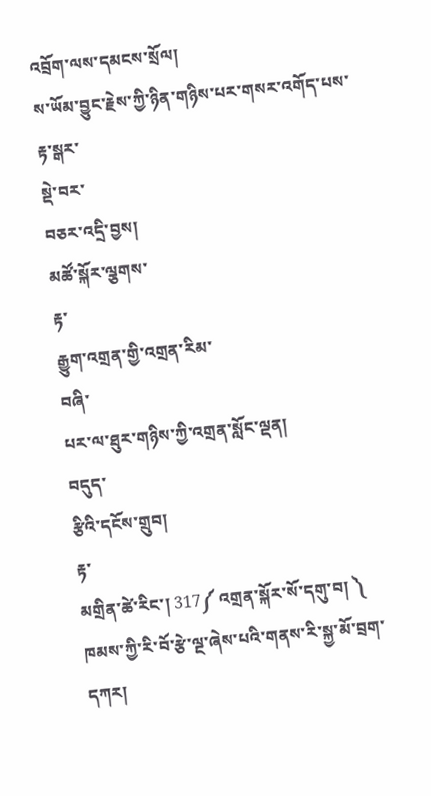འབྲོག་ལས་དམངས་སྲོལ།
ས་ཡོམ་བྱུང་རྗེས་ཀྱི་ཉིན་གཉིས་པར་གསར་འགོད་པས་རྟ་སྒར་
སྡེ་བར་
བཅར་འདྲི་བྱས།
མཚོ་སྐོར་ལྕགས་
རྟ་
རྒྱུག་འགྲན་གྱི་འགྲན་རིམ་
བཞི་
པར་ལ་ཐུར་གཉིས་ཀྱི་འགྲན་སློང་ལྡན།
བདུད་
རྩིའི་དངོས་གྲུབ།
རྟ་
མགྲིན་ཚེ་རིང་། 317༼ འགྲན་སྐོར་སོ་དགུ་བ། ༽
ཁམས་ཀྱི་རི་བོ་རྩེ་ལྔ་ཞེས་པའི་གནས་རི་སྐྱ་མོ་བྲག་དཀར།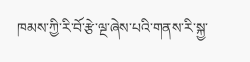ཁམས་ཀྱི་རི་བོ་རྩེ་ལྔ་ཞེས་པའི་གནས་རི་སྐྱ་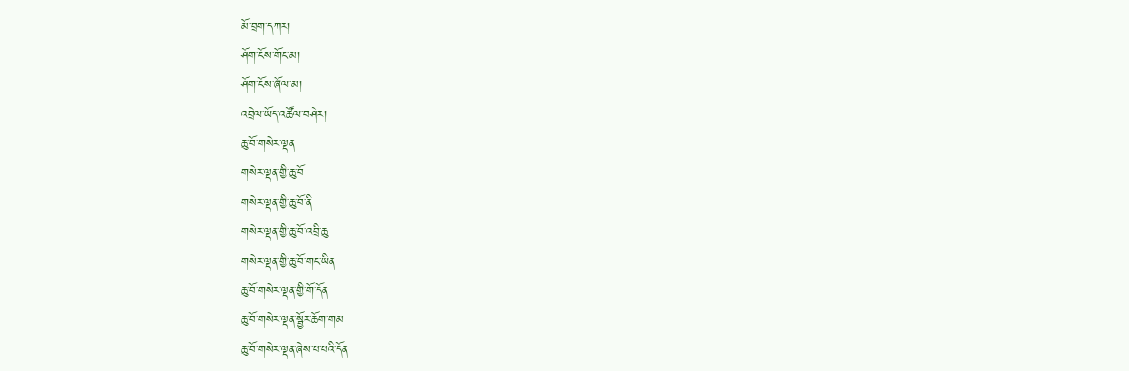མོ་བྲག་དཀར།
ཤོག་ངོས་གོང་མ།
ཤོག་ངོས་ཞོལ་མ།
འབྲེལ་ཡོད་འཚོལ་བཤེར།
ཆུ་བོ་གསེར་ལྡན
གསེར་ལྡན་གྱི་ཆུ་བོ
གསེར་ལྡན་གྱི་ཆུ་བོ་ནི
གསེར་ལྡན་གྱི་ཆུ་བོ་འབྲི་ཆུ
གསེར་ལྡན་གྱི་ཆུ་བོ་གང་ཡིན
ཆུ་བོ་གསེར་ལྡན་གྱི་གོ་དོན
ཆུ་བོ་གསེར་ལྡན་སྦྱོར་ཆོག་གམ
ཆུ་བོ་གསེར་ལྡན་ཞེས་པ་པའི་དོན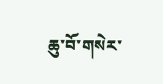ཆུ་བོ་གསེར་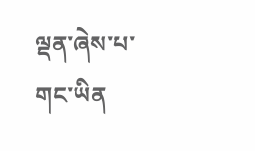ལྡན་ཞེས་པ་གང་ཡིན